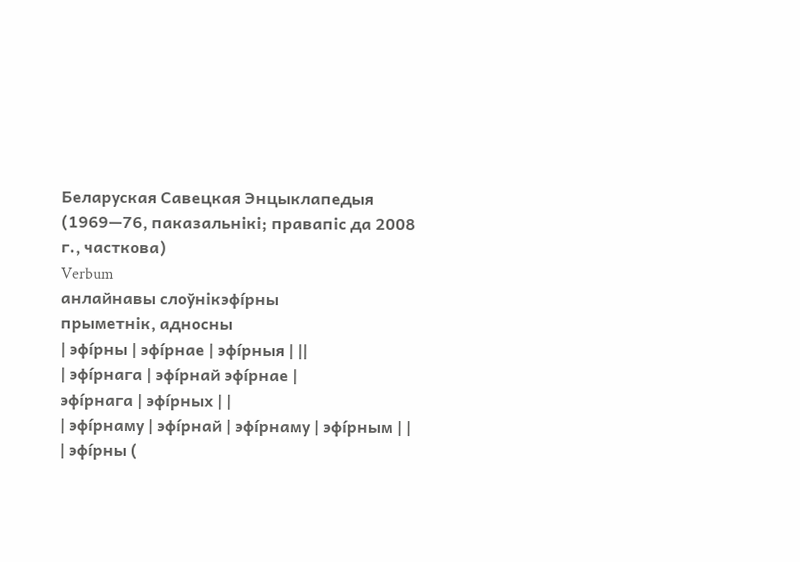Беларуская Савецкая Энцыклапедыя (1969—76, паказальнікі; правапіс да 2008 г., часткова)
Verbum
анлайнавы слоўнікэфі́рны
прыметнік, адносны
| эфі́рны | эфі́рнае | эфі́рныя | ||
| эфі́рнага | эфі́рнай эфі́рнае |
эфі́рнага | эфі́рных | |
| эфі́рнаму | эфі́рнай | эфі́рнаму | эфі́рным | |
| эфі́рны (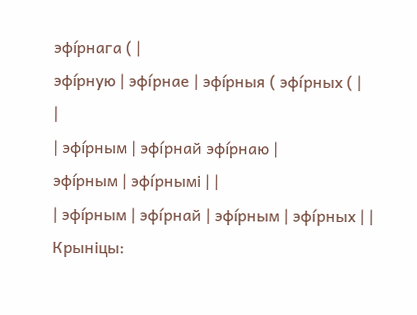эфі́рнага ( |
эфі́рную | эфі́рнае | эфі́рныя ( эфі́рных ( |
|
| эфі́рным | эфі́рнай эфі́рнаю |
эфі́рным | эфі́рнымі | |
| эфі́рным | эфі́рнай | эфі́рным | эфі́рных | |
Крыніцы: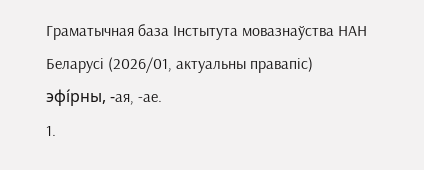Граматычная база Інстытута мовазнаўства НАН Беларусі (2026/01, актуальны правапіс)
эфі́рны, ‑ая, ‑ае.
1.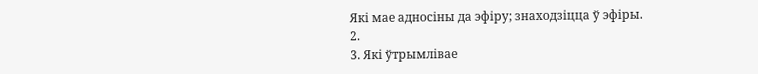Які мае адносіны да эфіру; знаходзіцца ў эфіры.
2.
3. Які ўтрымлівае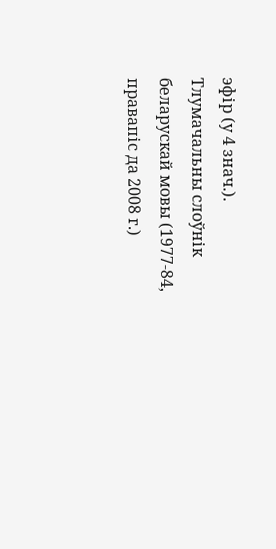эфір (у 4 знач.).
Тлумачальны слоўнік беларускай мовы (1977-84, правапіс да 2008 г.)